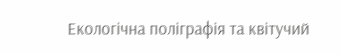Екологічна поліграфія та квітучий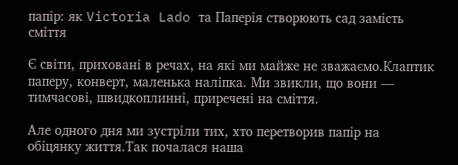папір: як Victoria Lado та Паперія створюють сад замість сміття

Є світи, приховані в речах, на які ми майже не зважаємо.Клаптик паперу, конверт, маленька наліпка. Ми звикли, що вони — тимчасові, швидкоплинні, приречені на сміття.

Але одного дня ми зустріли тих, хто перетворив папір на обіцянку життя.Так почалася наша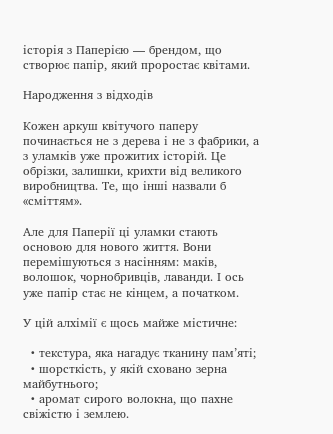історія з Паперією — брендом, що створює папір, який проростає квітами.

Народження з відходів

Кожен аркуш квітучого паперу починається не з дерева і не з фабрики, а з уламків уже прожитих історій. Це обрізки, залишки, крихти від великого виробництва. Те, що інші назвали б «сміттям».

Але для Паперії ці уламки стають основою для нового життя. Вони перемішуються з насінням: маків, волошок, чорнобривців, лаванди. І ось уже папір стає не кінцем, а початком.

У цій алхімії є щось майже містичне:

  • текстура, яка нагадує тканину пам’яті;
  • шорсткість, у якій сховано зерна майбутнього;
  • аромат сирого волокна, що пахне свіжістю і землею.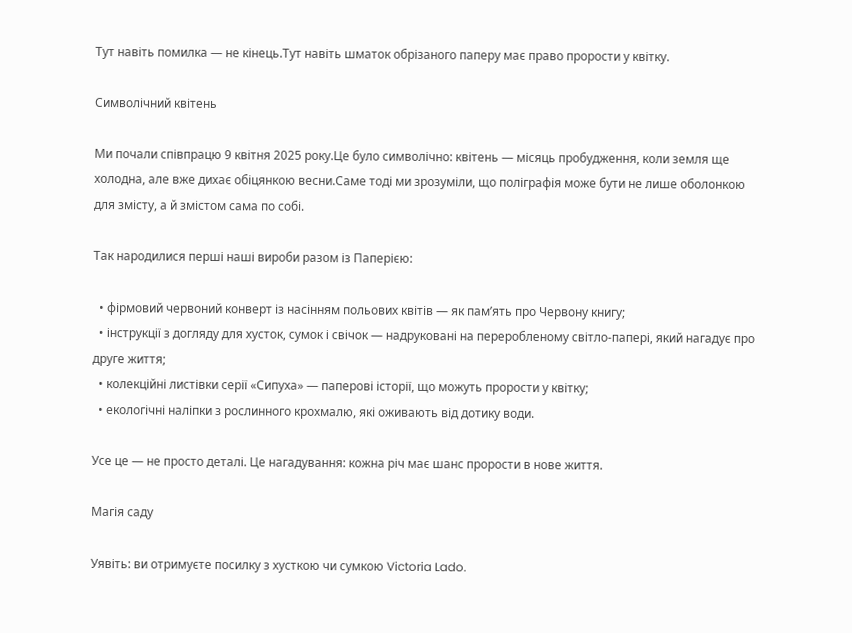Тут навіть помилка — не кінець.Тут навіть шматок обрізаного паперу має право прорости у квітку.

Символічний квітень

Ми почали співпрацю 9 квітня 2025 року.Це було символічно: квітень — місяць пробудження, коли земля ще холодна, але вже дихає обіцянкою весни.Саме тоді ми зрозуміли, що поліграфія може бути не лише оболонкою для змісту, а й змістом сама по собі.

Так народилися перші наші вироби разом із Паперією:

  • фірмовий червоний конверт із насінням польових квітів — як пам’ять про Червону книгу;
  • інструкції з догляду для хусток, сумок і свічок — надруковані на переробленому світло-папері, який нагадує про друге життя;
  • колекційні листівки серії «Сипуха» — паперові історії, що можуть прорости у квітку;
  • екологічні наліпки з рослинного крохмалю, які оживають від дотику води.

Усе це — не просто деталі. Це нагадування: кожна річ має шанс прорости в нове життя.

Магія саду

Уявіть: ви отримуєте посилку з хусткою чи сумкою Victoria Lado.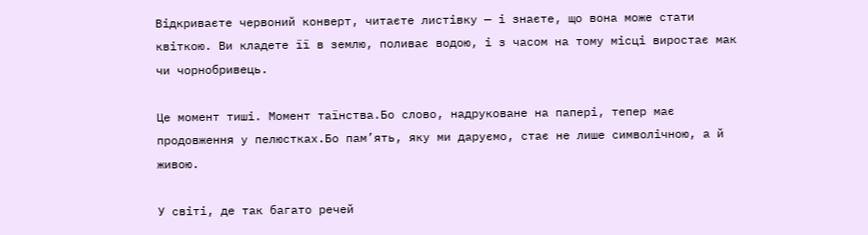Відкриваєте червоний конверт, читаєте листівку — і знаєте, що вона може стати квіткою. Ви кладете її в землю, поливає водою, і з часом на тому місці виростає мак чи чорнобривець.

Це момент тиші. Момент таїнства.Бо слово, надруковане на папері, тепер має продовження у пелюстках.Бо пам’ять, яку ми даруємо, стає не лише символічною, а й живою.

У світі, де так багато речей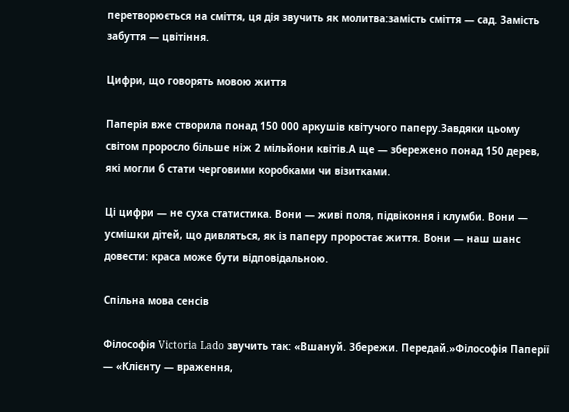перетворюється на сміття, ця дія звучить як молитва:замість сміття — сад. Замість забуття — цвітіння.

Цифри, що говорять мовою життя

Паперія вже створила понад 150 000 аркушів квітучого паперу.Завдяки цьому світом проросло більше ніж 2 мільйони квітів.А ще — збережено понад 150 дерев, які могли б стати черговими коробками чи візитками.

Ці цифри — не суха статистика. Вони — живі поля, підвіконня і клумби. Вони — усмішки дітей, що дивляться, як із паперу проростає життя. Вони — наш шанс довести: краса може бути відповідальною.

Спільна мова сенсів

Філософія Victoria Lado звучить так: «Вшануй. Збережи. Передай.»Філософія Паперії — «Клієнту — враження,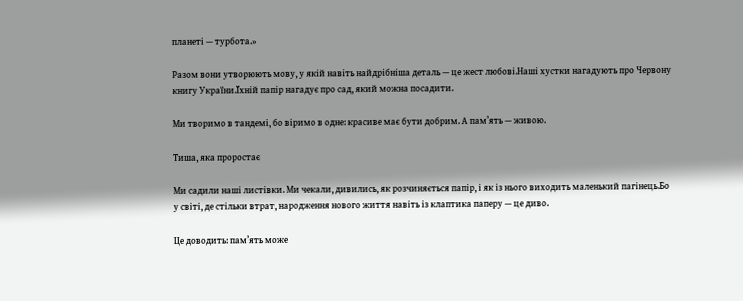планеті — турбота.»

Разом вони утворюють мову, у якій навіть найдрібніша деталь — це жест любові.Наші хустки нагадують про Червону книгу України.Їхній папір нагадує про сад, який можна посадити.

Ми творимо в тандемі, бо віримо в одне: красиве має бути добрим. А пам’ять — живою.

Тиша, яка проростає

Ми садили наші листівки. Ми чекали, дивились, як розчиняється папір, і як із нього виходить маленький пагінець.Бо у світі, де стільки втрат, народження нового життя навіть із клаптика паперу — це диво.

Це доводить: пам’ять може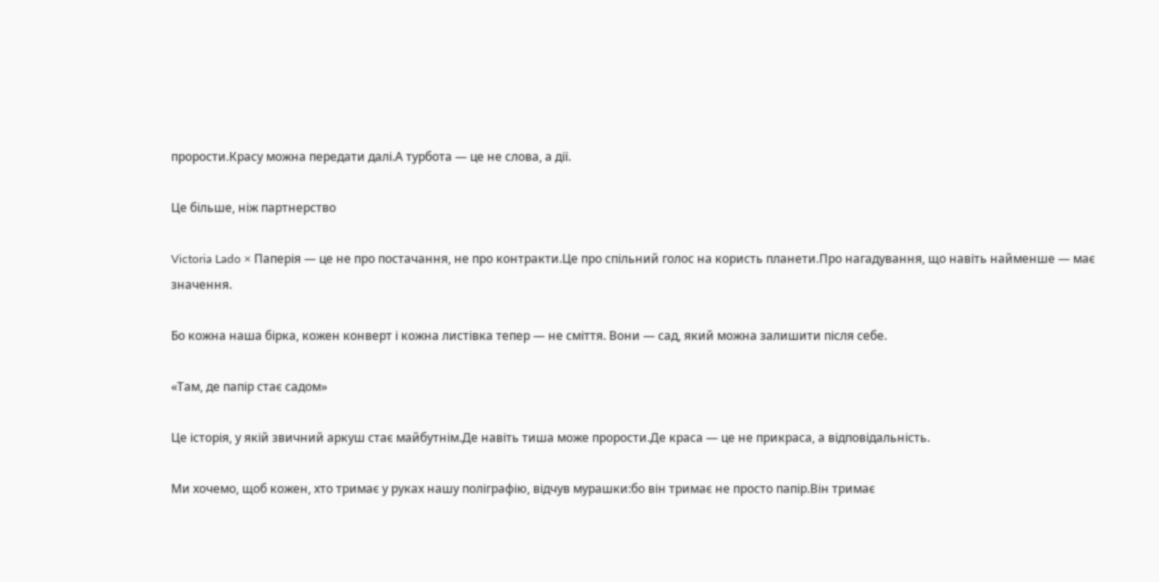прорости.Красу можна передати далі.А турбота — це не слова, а дії.

Це більше, ніж партнерство

Victoria Lado × Паперія — це не про постачання, не про контракти.Це про спільний голос на користь планети.Про нагадування, що навіть найменше — має значення.

Бо кожна наша бірка, кожен конверт і кожна листівка тепер — не сміття. Вони — сад, який можна залишити після себе.

«Там, де папір стає садом»

Це історія, у якій звичний аркуш стає майбутнім.Де навіть тиша може прорости.Де краса — це не прикраса, а відповідальність.

Ми хочемо, щоб кожен, хто тримає у руках нашу поліграфію, відчув мурашки:бо він тримає не просто папір.Він тримає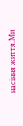насіння життя.Ми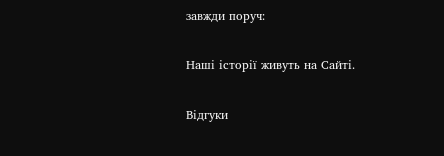завжди поруч:

Наші історії живуть на Сайті.

Відгуки